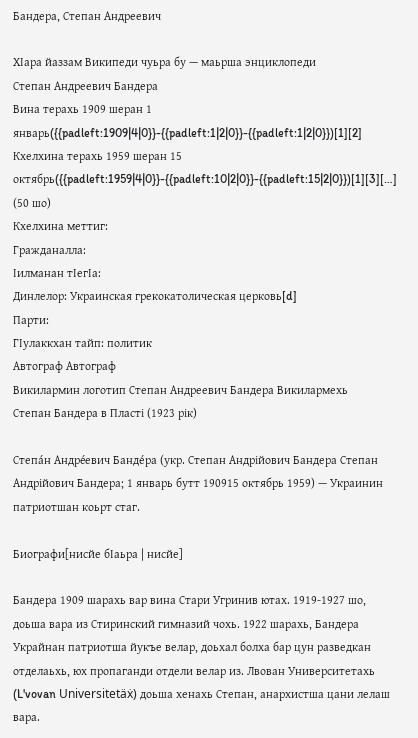Бандера, Степан Андреевич

ХӀара йаззам Википеди чуьра бу — маьрша энциклопеди
Степан Андреевич Бандера
Вина терахь 1909 шеран 1 январь({{padleft:1909|4|0}}-{{padleft:1|2|0}}-{{padleft:1|2|0}})[1][2]
Кхелхина терахь 1959 шеран 15 октябрь({{padleft:1959|4|0}}-{{padleft:10|2|0}}-{{padleft:15|2|0}})[1][3][…] (50 шо)
Кхелхина меттиг:
Гражданалла:
Ӏилманан тӀегӀа:
Динлелор: Украинская грекокатолическая церковь[d]
Парти:
ГӀулаккхан тайп: политик
Автограф Автограф
Викилармин логотип Степан Андреевич Бандера Викилармехь
Степан Бандера в Пласті (1923 рік)

Степа́н Андре́евич Банде́ра (укр. Степан Андрійович Бандера Степан Андрійович Бандера; 1 январь бутт 190915 октябрь 1959) — Украинин патриотшан коьрт стаг.

Биографи[нисйе бӀаьра | нисйе]

Бандера 1909 шарахь вар вина Стари Угринив ютах. 1919-1927 шо, доьша вара из Стиринский гимназий чохь. 1922 шарахь, Бандера Украйнан патриотша йукъе велар, доьхал болха бар цун разведкан отделаьхь, юх пропаганди отдели велар из. Лвован Университетахь (L'vovan Universitetäẋ) доьша хенахь Степан, анархистша цани лелаш вара.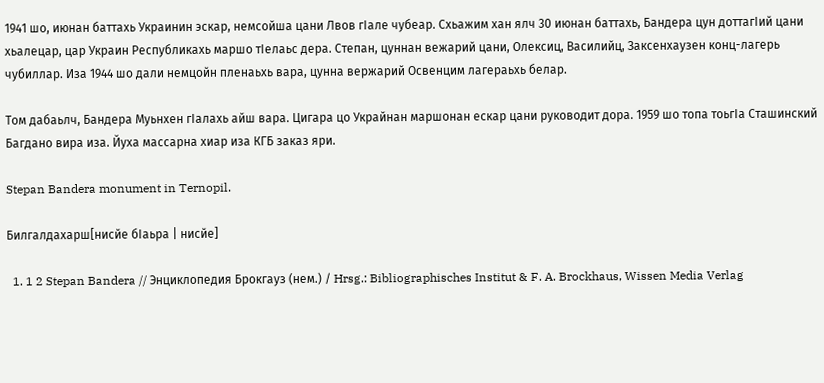1941 шо, июнан баттахь Украинин эскар, немсойша цани Лвов гIале чубеар. Схьажим хан ялч 30 июнан баттахь, Бандера цун доттагIий цани хьалецар, цар Украин Республикахь маршо тIелаьс дера. Степан, цуннан вежарий цани, Олексиц, Василийц, Заксенхаузен конц-лагерь чубиллар. Иза 1944 шо дали немцойн пленаьхь вара, цунна вержарий Освенцим лагераьхь белар.

Том дабаьлч, Бандера Муьнхен гIалахь айш вара. Цигара цо Украйнан маршонан ескар цани руководит дора. 1959 шо топа тоьгIa Сташинский Багдано вира иза. Йуха массарна хиар иза КГБ заказ яри.

Stepan Bandera monument in Ternopil.

Билгалдахарш[нисйе бӀаьра | нисйе]

  1. 1 2 Stepan Bandera // Энциклопедия Брокгауз (нем.) / Hrsg.: Bibliographisches Institut & F. A. Brockhaus, Wissen Media Verlag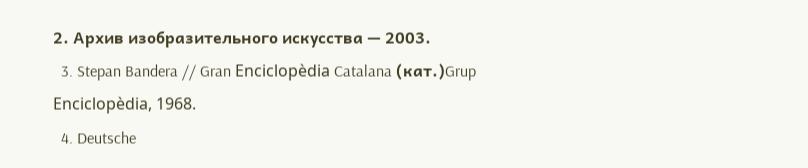2. Архив изобразительного искусства — 2003.
  3. Stepan Bandera // Gran Enciclopèdia Catalana (кат.)Grup Enciclopèdia, 1968.
  4. Deutsche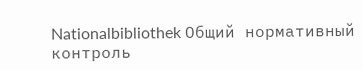Nationalbibliothek Общий нормативный контроль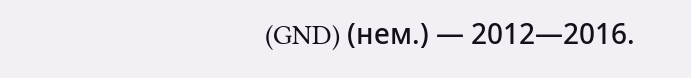(GND) (нем.) — 2012—2016.